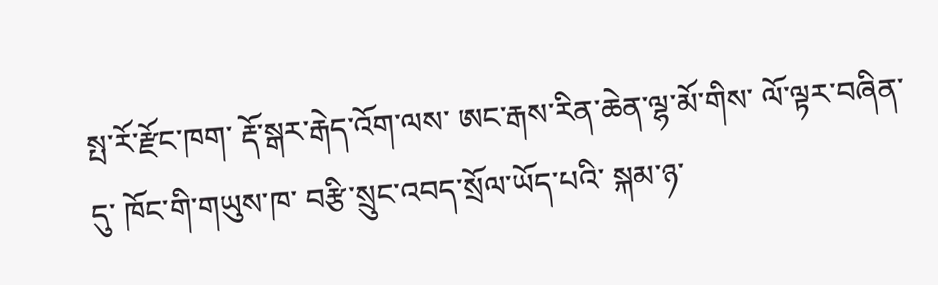སྤ་རོ་རྫོང་ཁག་ རྡོ་སྒར་རྒེད་འོག་ལས་ ཨང་རྒས་རིན་ཆེན་ལྷ་མོ་གིས་ ལོ་ལྟར་བཞིན་དུ་ ཁོང་གི་གཡུས་ཁ་ བརྩི་སྲུང་འབད་སྲོལ་ཡོད་པའི་ སྐམ་ཉ་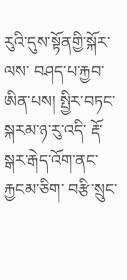རུའི་དུས་སྟོནགྱི་སྐོར་ལས་ བཤད་པ་རྐྱབ་ཨིན་པས། སྤྱིར་བཏང་སྐརམ་ཉ་རུ་འདི་ རྡོ་སྒར་རྒེད་འོག་ནང་རྐྱངམ་ཅིག་ བརྩི་སྲུང་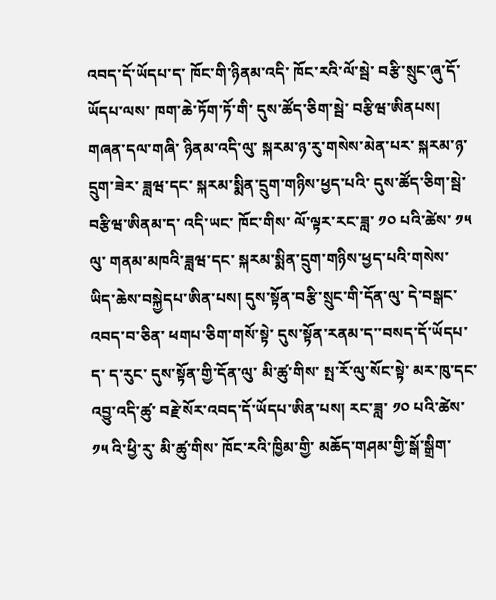འབད་དོ་ཡོདཔ་ད་ ཁོང་གི་ཉིནམ་འདི་ ཁོང་རའི་ལོ་སྦེ་ བརྩི་སྲུང་ཞུ་དོ་ཡོདཔ་ལས་ ཁག་ཆེ་ཏོག་ཏོ་གི་ དུས་ཚོད་ཅིག་སྦེ་ བརྩིཝ་ཨིནཔས། གཞན་དལ་གཞི་ ཉིནམ་འདི་ལུ་ སྐརམ་ཉ་རུ་གསེས་མེན་པར་ སྐརམ་ཉ་དྲུག་ཟེར་ ཟླཝ་དང་ སྐརམ་སྨིན་དྲུག་གཉིས་ཕྱད་པའི་ དུས་ཚོད་ཅིག་སྦེ་ བརྩིཝ་ཨིནམ་ད་ འདི་ཡང་ ཁོང་གིས་ ལོ་ལྟར་རང་ཟླ་ ༡༠ པའི་ཚེས་ ༡༥ ལུ་ གནམ་མཁའི་ཟླཝ་དང་ སྐརམ་སྨིན་དྲུག་གཉིས་ཕྱད་པའི་གསེས་ ཡིད་ཆེས་བསྐྱེདཔ་ཨིན་པས། དུས་སྟོན་བརྩི་སྲུང་གི་དོན་ལུ་ དེ་བསྒང་འབད་བ་ཅིན་ ཕགཔ་ཅིག་གསོ་སྟེ་ དུས་སྟོན་རནམ་ད་་བསད་དོ་ཡོདཔ་ད་ ད་རུང་ དུས་སྟོན་གྱི་དོན་ལུ་ མི་ཚུ་གིས་ སྤ་རོ་ལུ་སོང་སྟེ་ མར་ཁུ་དང་འབྱུ་འདི་ཚུ་ བརྗེ་སོར་འབད་དོ་ཡོདཔ་ཨིན་པས། རང་ཟླ་ ༡༠ པའི་ཚེས་ ༡༥ འི་ཕྱི་རུ་ མི་ཚུ་གིས་ ཁོང་རའི་ཁྱིམ་གྱི་ མཆོད་གཤམ་གྱི་སྒོ་སྒྲིག་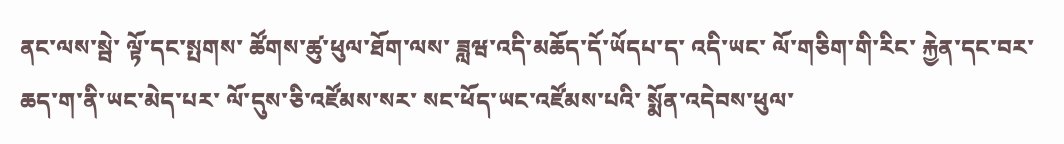ནང་ལས་སྦེ་ ལྟོ་དང་སྤགས་ ཚོགས་ཚུ་ཕུལ་ཐོག་ལས་ ཟླཝ་འདི་མཆོད་དོ་ཡོདཔ་ད་ འདི་ཡང་ ལོ་གཅིག་གི་རིང་ རྐྱེན་དང་བར་ཆད་ག་ནི་ཡང་མེད་པར་ ལོ་དུས་ཅི་འཛོམས་སར་ སང་ཕོད་ཡང་འཛོམས་པའི་ སྨོན་འདེབས་ཕུལ་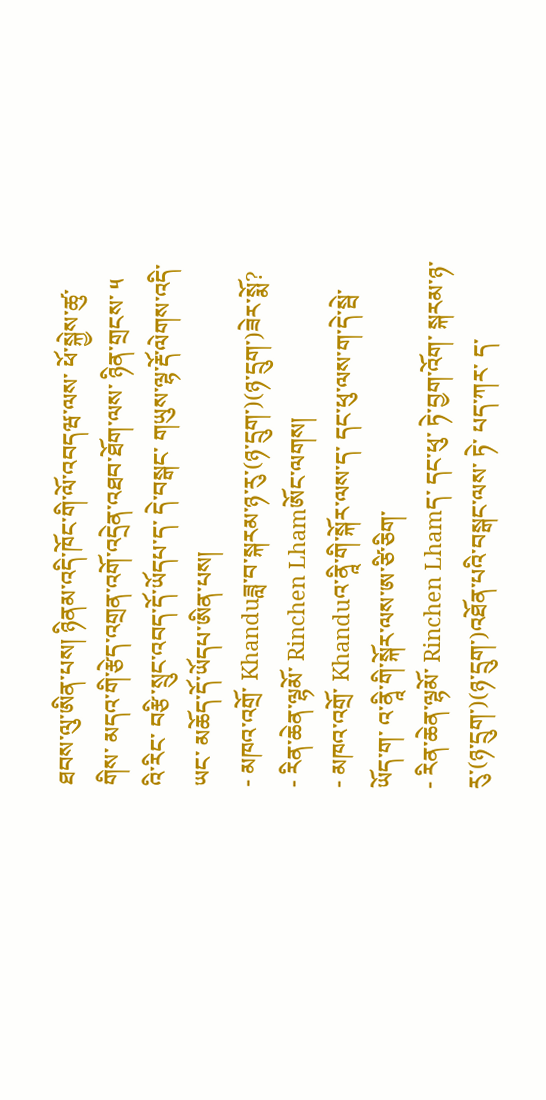ཐབས་ལུ་ཨིན་པས། ཉིནམ་འདི་ཁོང་གི་ལོ་འབདཝ་ལས་ ཕོ་སྐྱེས་ཚུ་གིས་ མདའ་གི་རྩེད་འགྲན་འགོ་འདྲེན་འཐབ་ཐོག་ལས་ ཉིན་གྲངས་ ༥ འི་རིང་ བརྩི་སྲུང་འབད་དོ་ཡོདཔ་ད་ དེ་བསྒང་ གཡུས་ལྷ་རྡོ་ལེགས་འདི་ཡང་ མཆོད་དོ་ཡོདཔ་ཨིན་པས།
- མཁའ་འགྲོ་ Khanduཟླ་བ་སྐརམ་ཉ་རུ་(ཉ་དྲུག་)(ཉ་དྲུག་)ཟེར་སྨོ?
- རིན་ཆེན་ལྷམོ་ Rinchen Lhamཨོང་ལགས།
- མཁའ་འགྲོ་ Khanduའ་ནཱི་གི་སྐོར་ལས་ད་ དང་ཕུ་ལས་ག་དེ་སྦེ་ཡོད་ག་ འ་ནཱི་གི་སྐོར་ལས་ཨ་ཙི་ཅིག་
- རིན་ཆེན་ལྷམོ་ Rinchen Lhamད་ དང་ཕུ་ ཏེ་བྱག་འོག་ སྐརམ་ཉ་རུ་(ཉ་དྲུག་)(ཉ་དྲུག་)འཐོན་པའི་བསྒང་ལས་ ཏེ་ པད་ཀར་ ད་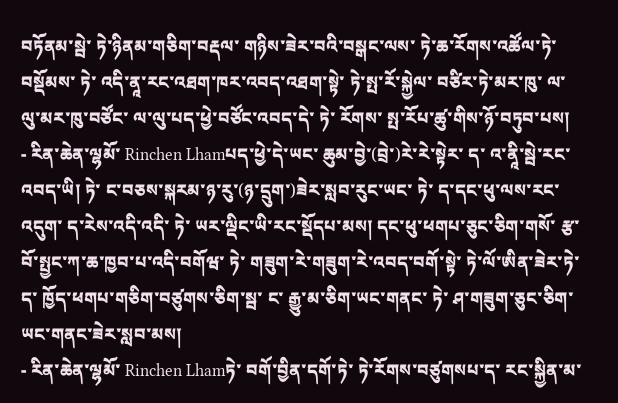བཏོནམ་སྦེ་ ཏེ་ཉིནམ་གཅིག་བརྡལ་ གཉིས་ཟེར་བའི་བསྒང་ལས་ ཏེ་ཆ་རོགས་འཚོལ་ཏེ་བསྡོམས་ ཏེ་ འདི་ནཱ་རང་འཐག་ཁར་འབད་འཐག་སྟེ་ ཏེ་སྤ་རོ་སྐྱེལ་ བཙིར་ཏེ་མར་ཁུ་ ལ་ལུ་མར་ཁུ་བཙོང་ ལ་ལུ་པད་ཕྱེ་བཙོང་འབད་དེ་ ཏེ་ རོགས་ སྤ་རོཔ་ཚུ་གིས་ཉོ་བཏུབ་པས།
- རིན་ཆེན་ལྷམོ་ Rinchen Lhamཔད་ཕྱེ་དེ་ཡང་ ཆུམ་བྱེ་(བྲེ་)རེ་རེ་སྟེར་ ད་ འ་ནཱི་སྦེ་རང་འབད་ཡི། ཏེ་ ང་བཅས་སྐརམ་ཉ་རུ་(ཉ་དྲུག་)ཟེར་སླབ་རུང་ཡང་ ཏེ་ ད་དང་ཕུ་ལས་རང་འདུག་ ད་རེས་འདི་འདི་ ཏེ་ ཡར་ལྡིང་ཡི་རང་སྡོདཔ་མས། དང་ཕུ་ཕགཔ་ཅུང་ཅིག་གསོ་ རྩ་བོ་སྤྱང་ཀ་ཆ་ཁྱབ་པ་འདི་བགོཝ་ ཏེ་ གཟུག་རེ་གཟུག་རེ་འབད་བགོ་སྟེ་ ཏེ་ལོ་ཨིན་ཟེར་ཏེ་ ད་ ཁྱོད་ཕགཔ་གཅིག་བཙུགས་ཅིག་སྦ་ ང་ རྒྱུ་མ་ཅིག་ཡང་གནང་ ཏེ་ ཤ་གཟུག་ཅུང་ཅིག་ཡང་གནང་ཟེར་སླབ་མས།
- རིན་ཆེན་ལྷམོ་ Rinchen Lhamཏེ་ བགོ་བྱིན་དགོ་ཏེ་ ཏེ་རོགས་བཙུགསཔ་ད་ རང་སྐྱིན་མ་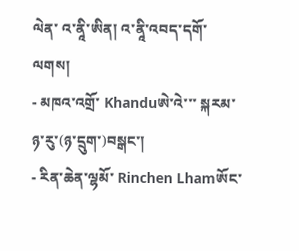ལེན་ འ་ནཱི་ཨིན། འ་ནཱི་འབད་དགོ་ལགས།
- མཁའ་འགྲོ་ Khanduཨེ་འེ་་་ སྐརམ་ཉ་རུ་(ཉ་དྲུག་)བསྒང་།
- རིན་ཆེན་ལྷམོ་ Rinchen Lhamཨོང་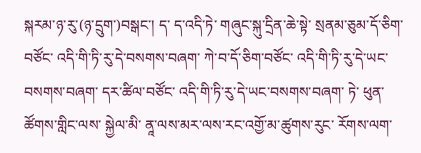སྐརམ་ཉ་རུ་(ཉ་དྲུག་)བསྒང་། ད་ ད་འདི་ཏེ་ གཞུང་སྐུ་དྲིན་ཆེ་སྟེ་ སྲནམ་ཅུམ་དོ་ཅིག་བཙོང་ འདི་གི་ཏི་རུ་དེ་བསགས་བཞག་ ཀེ་བ་དོ་ཅིག་བཙོང་ འདི་གི་ཏི་རུ་དེ་ཡང་བསགས་བཞག་ དར་ཚིལ་བཙོང་ འདི་གི་ཏི་རུ་དེ་ཡང་བསགས་བཞག་ ཏེ་ ཕུན་ཚོགས་གླིང་ལས་ སྐྱེལ་མི་ ནཱ་ལས་མར་ལས་རང་འགྱོ་མ་ཚུགས་རུང་ རོགས་ལག་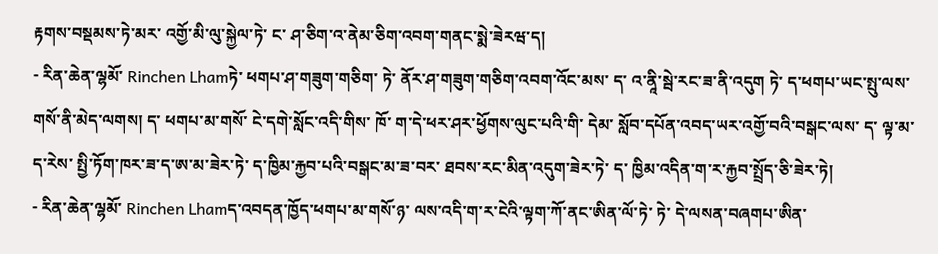རྟགས་བསྡམས་ཏེ་མར་ འགྱོ་མི་ལུ་སྐྱེལ་ཏེ་ ང་ ཤ་ཅིག་འ་ནེམ་ཅིག་འབག་གནང་སྨེ་ཟེརཝ་ད།
- རིན་ཆེན་ལྷམོ་ Rinchen Lhamཏེ་ ཕགཔ་ཤ་གཟུག་གཅིག་ ཏེ་ ནོར་ཤ་གཟུག་གཅིག་འབག་འོང་མས་ ད་ འ་ནཱི་སྦེ་རང་ཟ་ནི་འདུག ཏེ་ ད་ཕགཔ་ཡང་སྤུ་ལས་གསོ་ནི་མེད་ལགས། ད་ ཕགཔ་མ་གསོ་ ངེ་དགེ་སློང་འདི་གིས་ ཁོ་ ག་དེ་ཕར་ཤར་ཕྱོགས་ལུང་པའི་གི་ དེམ་ སློབ་དཔོན་འབད་ཡར་འགྱོ་བའི་བསྒང་ལས་ ད་ ལྟ་མ་ད་རེས་ སྤྱི་ཏོག་ཁར་ཟ་ད་ཨ་མ་ཟེར་ཏེ་ ད་ཁྱིམ་རྐྱབ་པའི་བསྒང་མ་ཟ་བར་ ཐབས་རང་མིན་འདུག་ཟེར་ཏེ་ ད་ ཁྱིམ་འདིན་ག་ར་རྐྱབ་སྤྲོད་ཅི་ཟེར་ཏེ།
- རིན་ཆེན་ལྷམོ་ Rinchen Lhamད་འབདན་ཁྱོད་ཕགཔ་མ་གསོ་ཉ་ ལས་འདི་ག་ར་ངེའི་ལྟག་ཀོ་ནང་ཨིན་ལོ་ཏེ་ ཏེ་ དེ་ལསན་བཞགཔ་ཨིན་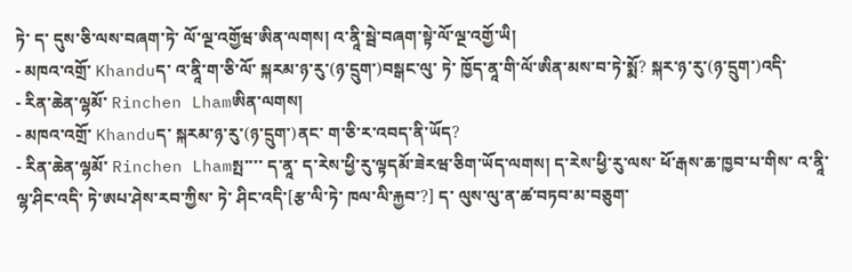ཏེ་ ད་ དུས་ཅི་ལས་བཞག་ཏེ་ ལོ་ལྔ་འགྱོཝ་ཨིན་ལགས། འ་ནཱི་སྦེ་བཞག་སྟེ་ལོ་ལྔ་འགྱོ་ཡི།
- མཁའ་འགྲོ་ Khanduད་ འ་ནཱི་ག་ཅི་ལོ་ སྐརམ་ཉ་རུ་(ཉ་དྲུག་)བསྒང་ལུ་ ཏེ་ ཁྱོད་ནཱ་གི་ལོ་ཨིན་མས་བ་ཏེ་སྨོ? སྐར་ཉ་རུ་(ཉ་དྲུག་)འདི་
- རིན་ཆེན་ལྷམོ་ Rinchen Lhamཨིན་ལགས།
- མཁའ་འགྲོ་ Khanduད་ སྐརམ་ཉ་རུ་(ཉ་དྲུག་)ནང་ ག་ཅི་ར་འབད་ནི་ཡོད?
- རིན་ཆེན་ལྷམོ་ Rinchen Lhamསྤ་་་་ ད་ནཱ་ ད་རེས་ཕྱི་རུ་ལྟདམོ་ཟེརཝ་ཅིག་ཡོད་ལགས། ད་རེས་ཕྱི་རུ་ལས་ ཕོ་རྒས་ཆ་ཁྱབ་པ་གིས་ འ་ནཱི་ལྷ་ཤིང་འདི་ ཏེ་ཨཔ་ཤེས་རབ་ཀྱིས་ ཏེ་ ཤིང་འདི་[རྩ་ལི་ཏེ་ ཁལ་ལི་རྐྱབ་?] ད་ ལུས་ལུ་ན་ཚ་བཏབ་མ་བཅུག་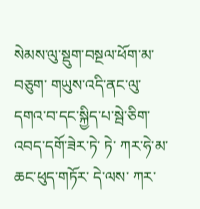སེམས་ལུ་སྡུག་བསྔལ་ཕོག་མ་བཅུག་ གཡུས་འདི་ནང་ལུ་དགའ་བ་དང་སྐྱིད་པ་སྦེ་ཅིག་འབད་དགོ་ཟེར་ཏེ་ ཏེ་ ཀར་ཧེ་མ་ ཆང་ཕུད་གཏོར་ དེ་ལས་ ཀར་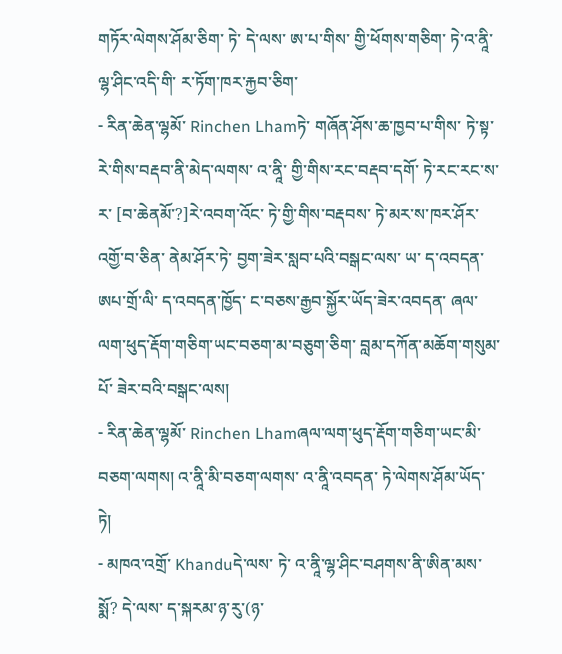གཏོར་ལེགས་ཤོམ་ཅིག་ ཏེ་ དེ་ལས་ ཨ་པ་གིས་ གྱི་ཕོགས་གཅིག་ ཏེ་འ་ནཱི་ལྷ་ཤིང་འདི་གི་ ར་ཏོག་ཁར་རྐྱབ་ཅིག་
- རིན་ཆེན་ལྷམོ་ Rinchen Lhamཏེ་ གཞོན་ཤོས་ཆ་ཁྱབ་པ་གིས་ ཏེ་སྟ་རེ་གིས་བརྡབ་ནི་མེད་ལགས་ འ་ནཱི་ གྱི་གིས་རང་བརྡབ་དགོ་ ཏེ་རང་རང་ས་ར་ [བ་ཆེནམོ་?]རེ་འབག་འོང་ ཏེ་གྱི་གིས་བརྡབས་ ཏེ་མར་ས་ཁར་ཤོར་འགྱོ་བ་ཅིན་ ནེམ་ཤོར་ཏེ་ བྱག་ཟེར་སླབ་པའི་བསྒང་ལས་ ཡ་ ད་འབདན་ ཨཔ་གྲོ་ལི་ ད་འབདན་ཁྱོད་ ང་བཅས་རྒྱབ་སྐྱོར་ཡོད་ཟེར་འབདན་ ཞལ་ལག་ཕུད་རྡོག་གཅིག་ཡང་བཅག་མ་བཅུག་ཅིག་ བླམ་དཀོན་མཆོག་གསུམ་པོ་ ཟེར་བའི་བསྒང་ལས།
- རིན་ཆེན་ལྷམོ་ Rinchen Lhamཞལ་ལག་ཕུད་རྡོག་གཅིག་ཡང་མི་བཅག་ལགས། འ་ནཱི་མི་བཅག་ལགས་ འ་ནཱི་འབདན་ ཏེ་ལེགས་ཤོམ་ཡོད་ ཏེ།
- མཁའ་འགྲོ་ Khanduདེ་ལས་ ཏེ་ འ་ནཱི་ལྷ་ཤིང་བཤགས་ནི་ཨིན་མས་སྨོ? དེ་ལས་ ད་སྐརམ་ཉ་རུ་(ཉ་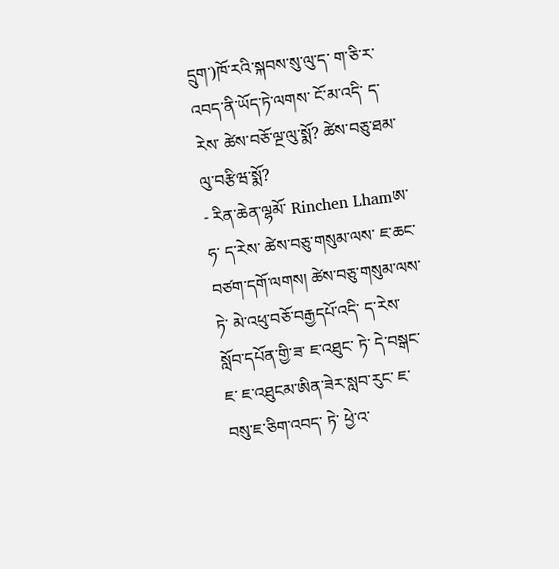དྲུག་)ཁོ་རའི་སྐབས་སུ་ལུ་ད་ ག་ཅི་ར་འབད་ནི་ཡོད་ཏེ་ལགས་ ངོ་མ་འདི་ ད་རེས་ ཚེས་བཅོ་ལྔ་ལུ་སྨོ? ཚེས་བཅུ་ཐམ་ལུ་བརྩིཝ་སྨོ?
- རིན་ཆེན་ལྷམོ་ Rinchen Lhamཨ་ཧ་ ད་རེས་ ཚེས་བཅུ་གསུམ་ལས་ ཇ་ཆང་བཙག་དགོ་ལགས། ཚེས་བཅུ་གསུམ་ལས་ ཏེ་ མེ་འཕུ་བཅོ་བརྒྱདཔོ་འདི་ ད་རེས་ སློབ་དཔོན་གྱི་ཟ་ ཇ་འཐུང་ ཏེ་ དེ་བསྒང་ ཇ་ ཇ་འཐུངམ་ཨིན་ཟེར་སླབ་རུང་ ཇ་ བསུ་ཇ་ཅིག་འབད་ ཏེ་ ཕྱེ་འ་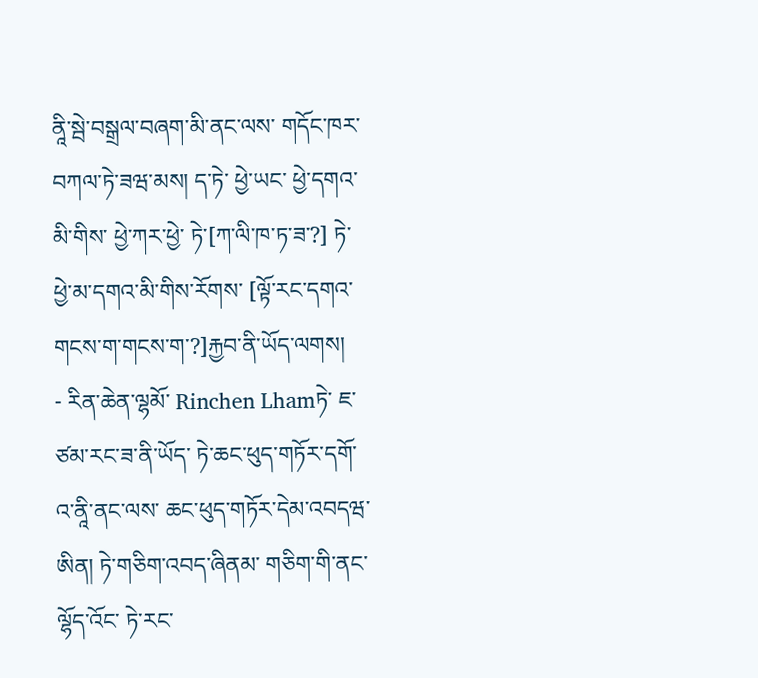ནཱི་སྦེ་བསྒྲལ་བཞག་མི་ནང་ལས་ གདོང་ཁར་བཀལ་ཏེ་ཟཝ་མས། ད་ཏེ་ ཕྱེ་ཡང་ ཕྱེ་དགའ་མི་གིས་ ཕྱེ་ཀར་ཕྱེ་ ཏེ་[ཀ་ལི་ཁ་ཏ་ཟ་?] ཏེ་ ཕྱེ་མ་དགའ་མི་གིས་རོགས་ [ལྟོ་རང་དགའ་གངས་ག་གངས་ག་?]རྐྱབ་ནི་ཡོད་ལགས།
- རིན་ཆེན་ལྷམོ་ Rinchen Lhamཏེ་ ཇ་ཙམ་རང་ཟ་ནི་ཡོད་ ཏེ་ཆང་ཕུད་གཏོར་དགོ་ འ་ནཱི་ནང་ལས་ ཆང་ཕུད་གཏོར་དེམ་འབདཝ་ཨིན། ཏེ་གཅིག་འབད་ཞིནམ་ གཅིག་གི་ནང་ལྷོད་འོང་ ཏེ་རང་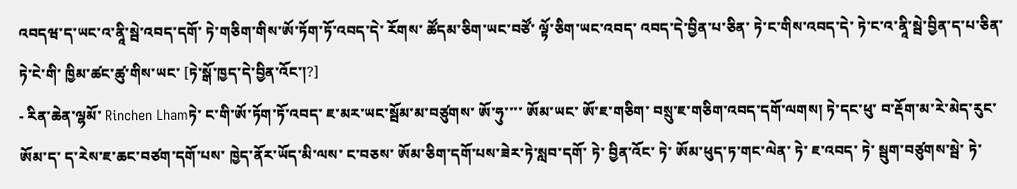འབདཝ་ད་ཡང་འ་ནཱི་སྦེ་འབད་དགོ་ ཏེ་གཅིག་གིས་ཨོ་ཏོག་ཏོ་འབད་དེ་ རོགས་ ཚོདམ་ཅིག་ཡང་བཙོ་ ལྟོ་ཅིག་ཡང་འབད་ འབད་དེ་བྱིན་པ་ཅིན་ ཏེ་ང་གིས་འབད་དེ་ ཏེ་ང་འ་ནཱི་སྦེ་བྱིན་ད་པ་ཅིན་ ཏེ་ངེ་གི་ ཁྱིམ་ཚང་ཚུ་གིས་ཡང་ [ཏེ་སྒོ་ཁྱད་དེ་བྱིན་འོང་།?]
- རིན་ཆེན་ལྷམོ་ Rinchen Lhamཏེ་ ང་གི་ཨོ་ཏོག་ཏོ་འབད་ ཇ་མར་ཡང་སྦོམ་མ་བཙུགས་ ཨོ་ཧུ་་་་ ཨོམ་ཡང་ ཨོ་ཇ་གཅིག་ བསྲུ་ཇ་གཅིག་འབད་དགོ་ལགས། ཏེ་དང་ཕུ་ བ་རྡོག་མ་རེ་མེད་རུང་ ཨོམ་ད་ ད་རེས་ཇ་ཆང་བཙག་དགོ་པས་ ཁྱེད་ནོར་ཡོད་མི་ལས་ ང་བཅས་ ཨོམ་ཅིག་དགོ་པས་ཟེར་ཏེ་སླབ་དགོ་ ཏེ་ བྱིན་འོང་ ཏེ་ ཨོམ་ཕུད་ཏ་གང་ལེན་ ཏེ་ ཇ་འབད་ ཏེ་ སྦུག་བཙུགས་སྦེ་ ཏེ་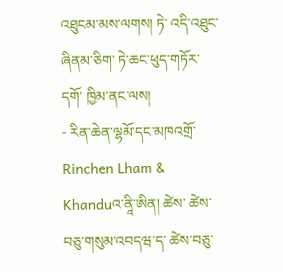འཐུངམ་མས་ལགས། ཏེ་ འདི་འཐུང་ཞིནམ་ཅིག་ ཏེ་ཆང་ཕུད་གཏོར་དགོ་ ཁྱིམ་ནང་ལས།
- རིན་ཆེན་ལྷམོ་དང་མཁའགྲོ་ Rinchen Lham & Khanduའ་ནཱི་ཨིན། ཚེས་ ཚེས་བཅུ་གསུམ་འབདཝ་ད་ ཚེས་བཅུ་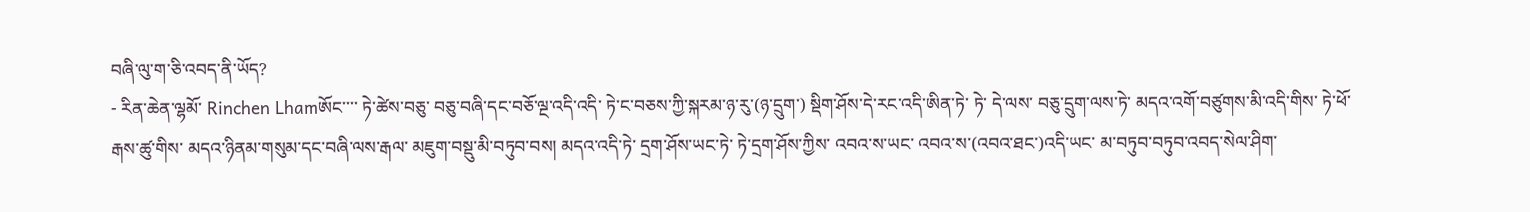བཞི་ལུ་ག་ཅི་འབད་ནི་ཡོད?
- རིན་ཆེན་ལྷམོ་ Rinchen Lhamཨོང་་་་ ཏེ་ཚེས་བཅུ་ བཅུ་བཞི་དང་བཅོ་ལྔ་འདི་འདི་ ཏེ་ང་བཅས་ཀྱི་སྐརམ་ཉ་རུ་(ཉ་དྲུག་) སྡིག་ཤོས་དེ་རང་འདི་ཨིན་ཏེ་ ཏེ་ དེ་ལས་ བཅུ་དྲུག་ལས་ཏེ་ མདའ་འགོ་བཙུགས་མི་འདི་གིས་ ཏེ་ཕོ་རྒས་ཚུ་གིས་ མདའ་ཉིནམ་གསུམ་དང་བཞི་ལས་རྒལ་ མཇུག་བསྡུ་མི་བཏུབ་བས། མདའ་འདི་ཏེ་ དྲག་ཤོས་ཡང་ཏེ་ ཏེ་དྲག་ཤོས་ཀྱིས་ འབའ་ས་ཡང་ འབའ་ས་(འབའ་ཐང་)འདི་ཡང་ མ་བཏུབ་བཏུབ་འབད་སེལ་ཤིག་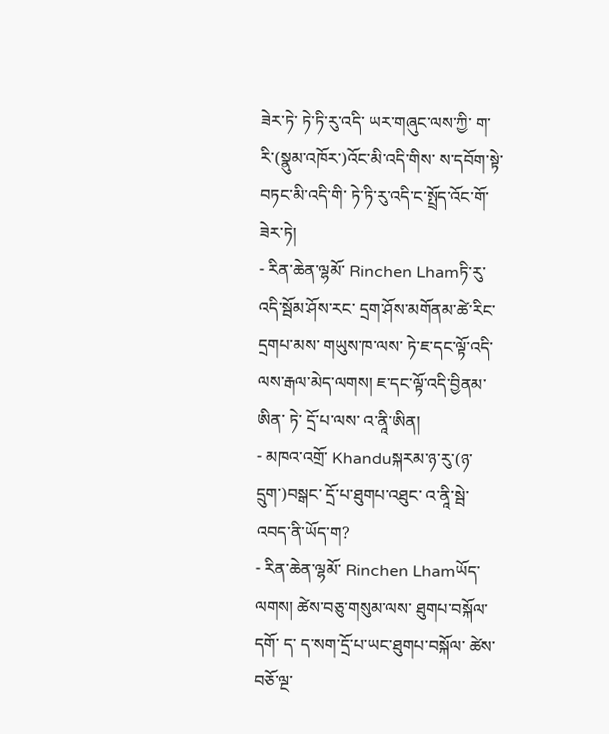ཟེར་ཏེ་ ཏེ་ཏི་རུ་འདི་ ཡར་གཞུང་ལས་ཀྱི་ ག་རི་(སྣུམ་འཁོར་)འོང་མི་འདི་གིས་ ས་དབོག་སྟེ་བཏང་མི་འདི་གི་ ཏེ་ཏི་རུ་འདི་ང་སྤྲོད་འོང་གོ་ཟེར་ཏེ།
- རིན་ཆེན་ལྷམོ་ Rinchen Lhamཏི་རུ་འདི་སྦོམ་ཤོས་རང་ དྲག་ཤོས་མགོནམ་ཚེ་རིང་དྲགཔ་མས་ གཡུས་ཁ་ལས་ ཏེ་ཇ་དང་ལྟོ་འདི་ལས་རྒལ་མེད་ལགས། ཇ་དང་ལྟོ་འདི་བྱིནམ་ཨིན་ ཏེ་ དྲོ་པ་ལས་ འ་ནཱི་ཨིན།
- མཁའ་འགྲོ་ Khanduསྐརམ་ཉ་རུ་(ཉ་དྲུག་)བསྒང་ དྲོ་པ་ཐུགཔ་འཐུང་ འ་ནཱི་སྦེ་འབད་ནི་ཡོད་ག?
- རིན་ཆེན་ལྷམོ་ Rinchen Lhamཡོད་ལགས། ཚེས་བཅུ་གསུམ་ལས་ ཐུགཔ་བསྐོལ་དགོ་ ད་ ད་སག་དྲོ་པ་ཡང་ཐུགཔ་བསྐོལ་ ཚེས་བཅོ་ལྔ་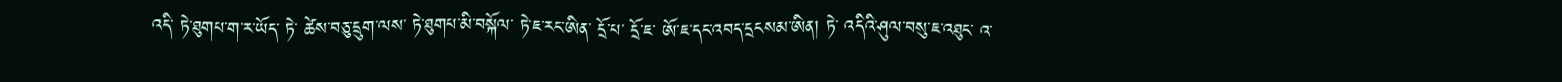འདི་ ཏེ་ཐུགཔ་ག་ར་ཡོད་ ཏེ་ ཚེས་བཅུ་དྲུག་ལས་ ཏེ་ཐུགཔ་མི་བསྐོལ་ ཏེ་ཇ་རང་ཨིན་ དྲོ་པ་ དྲོ་ཇ་ ཨོ་ཇ་དང་འབད་དྲངསམ་ཨིན། ཏེ་ འདིའི་ཤུལ་བསུ་ཇ་འཐུང་ འ་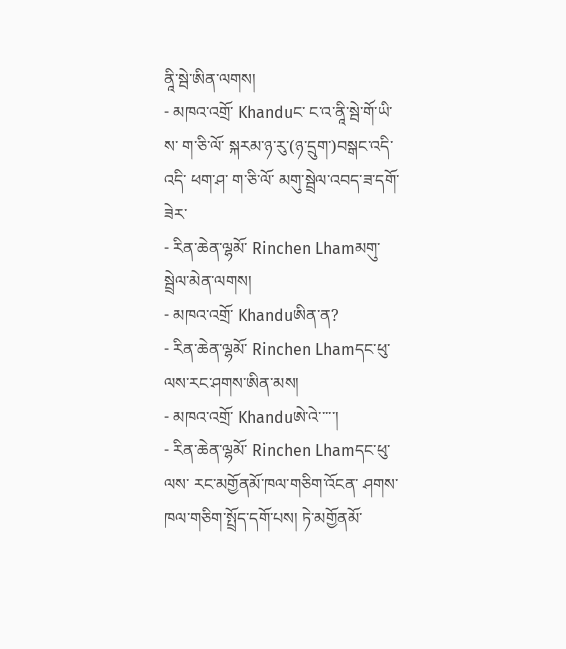ནཱི་སྦེ་ཨིན་ལགས།
- མཁའ་འགྲོ་ Khanduང་ ང་འ་ནཱི་སྦེ་གོ་ཡི་ས་ ག་ཅི་ལོ་ སྐརམ་ཉ་རུ་(ཉ་དྲུག་)བསྒང་འདི་འདི་ ཕག་ཤ་ ག་ཅི་ལོ་ མགུ་སྦྲེལ་འབད་ཟ་དགོ་ཟེར་
- རིན་ཆེན་ལྷམོ་ Rinchen Lhamམགུ་སྦྲེལ་མེན་ལགས།
- མཁའ་འགྲོ་ Khanduཨིན་ན?
- རིན་ཆེན་ལྷམོ་ Rinchen Lhamདང་ཕུ་ལས་རང་ཤགས་ཨིན་མས།
- མཁའ་འགྲོ་ Khanduཨེ་འེ་་་་་།
- རིན་ཆེན་ལྷམོ་ Rinchen Lhamདང་ཕུ་ལས་ རང་མགྱོནམོ་ཁལ་གཅིག་འོངན་ ཤགས་ཁལ་གཅིག་སྤྲོད་དགོ་པས། ཏེ་མགྱོནམོ་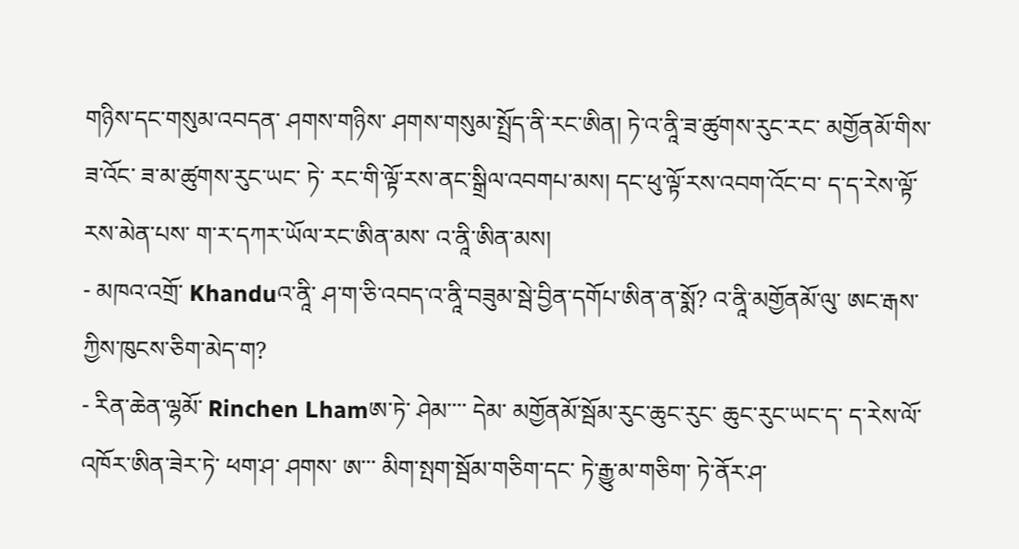གཉིས་དང་གསུམ་འབདན་ ཤགས་གཉིས་ ཤགས་གསུམ་སྤྲོད་ནི་རང་ཨིན། ཏེ་འ་ནཱི་ཟ་ཚུགས་རུང་རང་ མགྱོནམོ་གིས་ཟ་འོང་ ཟ་མ་ཚུགས་རུང་ཡང་ ཏེ་ རང་གི་ལྟོ་རས་ནང་སྒྲིལ་འབགཔ་མས། དང་ཕུ་ལྟོ་རས་འབག་འོང་བ་ ད་ད་རེས་ལྟོ་རས་མེན་པས་ ག་ར་དཀར་ཡོལ་རང་ཨིན་མས་ འ་ནཱི་ཨིན་མས།
- མཁའ་འགྲོ་ Khanduའ་ནཱི་ ཤ་ག་ཅི་འབད་འ་ནཱི་བཟུམ་སྦེ་བྱིན་དགོཔ་ཨིན་ན་སྨོ? འ་ནཱི་མགྱོནམོ་ལུ་ ཨང་རྒས་ཀྱིས་ཁུངས་ཅིག་མེད་ག?
- རིན་ཆེན་ལྷམོ་ Rinchen Lhamཨ་ཏེ་ ཤེམ་་་་ དེམ་ མགྱོནམོ་སྦོམ་རུང་ཆུང་རུང་ ཆུང་རུང་ཡང་ད་ ད་རེས་ལོ་འཁོར་ཨིན་ཟེར་ཏེ་ ཕག་ཤ་ ཤགས་ ཨ་་་ མིག་སྤག་སྦོམ་གཅིག་དང་ ཏེ་རྒྱུ་མ་གཅིག་ ཏེ་ནོར་ཤ་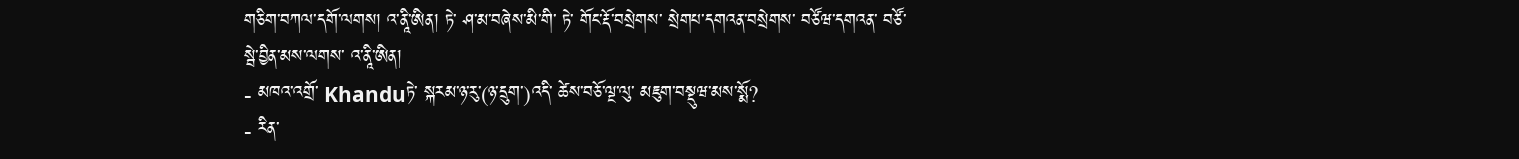གཅིག་བཀལ་དགོ་ལགས། འ་ནཱི་ཨིན། ཏེ་ ཤ་མ་བཞེས་མི་གི་ ཏེ་ གོང་རྡོ་བསྲེགས་ སྲེགཔ་དགའན་བསྲེགས་ བཙོཝ་དགའན་ བཙོ་སྦེ་བྱིན་མས་ལགས་ འ་ནཱི་ཨིན།
- མཁའ་འགྲོ་ Khanduཏེ་ སྐརམ་ཉ་རུ་(ཉ་དྲུག་)འདི་ ཚེས་བཅོ་ལྔ་ལུ་ མཇུག་བསྡུཝ་མས་སྨོ?
- རིན་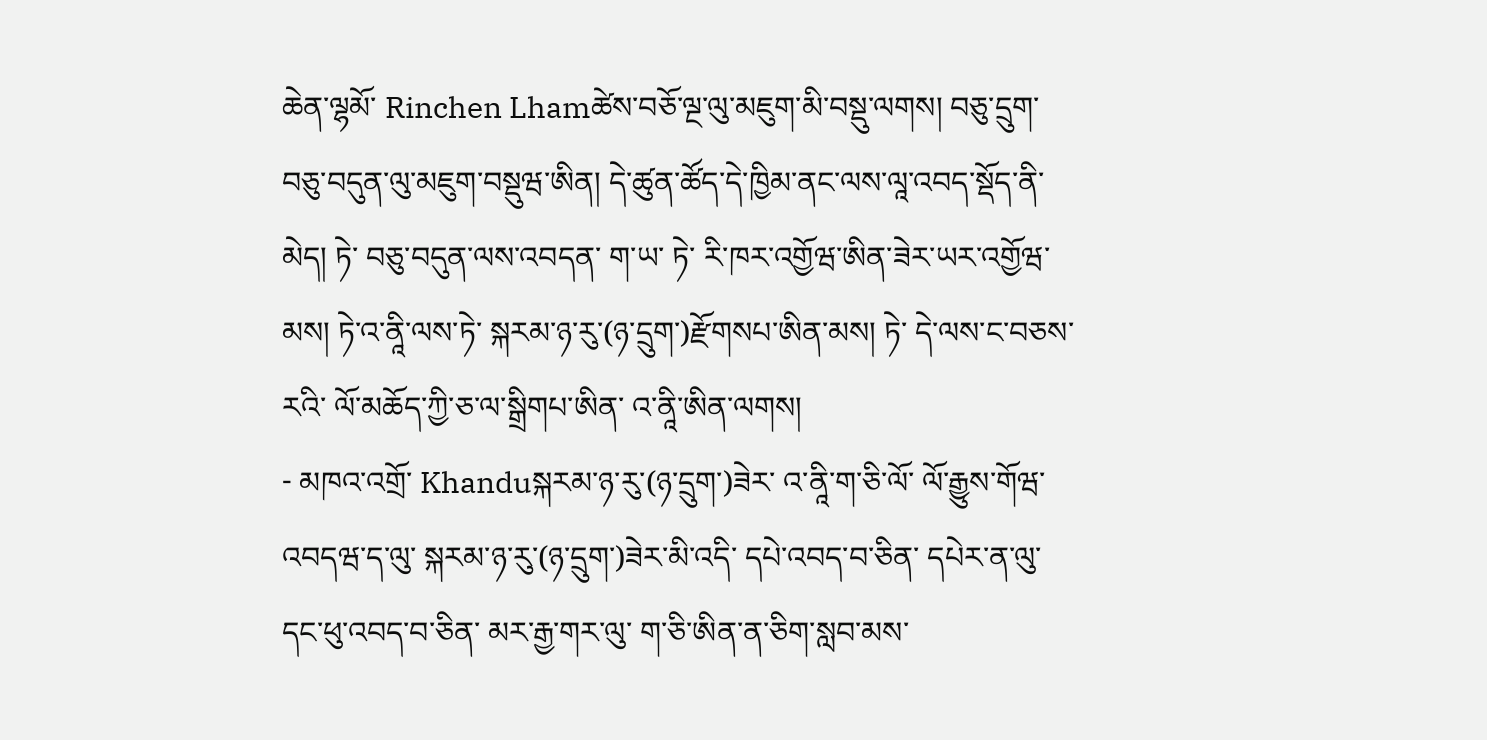ཆེན་ལྷམོ་ Rinchen Lhamཚེས་བཅོ་ལྔ་ལུ་མཇུག་མི་བསྡུ་ལགས། བཅུ་དྲུག་ བཅུ་བདུན་ལུ་མཇུག་བསྡུཝ་ཨིན། དེ་ཚུན་ཚོད་དེ་ཁྱིམ་ནང་ལས་ལཱ་འབད་སྡོད་ནི་མེད། ཏེ་ བཅུ་བདུན་ལས་འབདན་ ག་ཡ་ ཏེ་ རི་ཁར་འགྱོཝ་ཨིན་ཟེར་ཡར་འགྱོཝ་མས། ཏེ་འ་ནཱི་ལས་ཏེ་ སྐརམ་ཉ་རུ་(ཉ་དྲུག་)རྫོགསཔ་ཨིན་མས། ཏེ་ དེ་ལས་ང་བཅས་རའི་ ལོ་མཆོད་ཀྱི་ཅ་ལ་སྒྲིགཔ་ཨིན་ འ་ནཱི་ཨིན་ལགས།
- མཁའ་འགྲོ་ Khanduསྐརམ་ཉ་རུ་(ཉ་དྲུག་)ཟེར་ འ་ནཱི་ག་ཅི་ལོ་ ལོ་རྒྱུས་གོཝ་འབདཝ་ད་ལུ་ སྐརམ་ཉ་རུ་(ཉ་དྲུག་)ཟེར་མི་འདི་ དཔེ་འབད་བ་ཅིན་ དཔེར་ན་ལུ་ དང་ཕུ་འབད་བ་ཅིན་ མར་རྒྱ་གར་ལུ་ ག་ཅི་ཨིན་ན་ཅིག་སླབ་མས་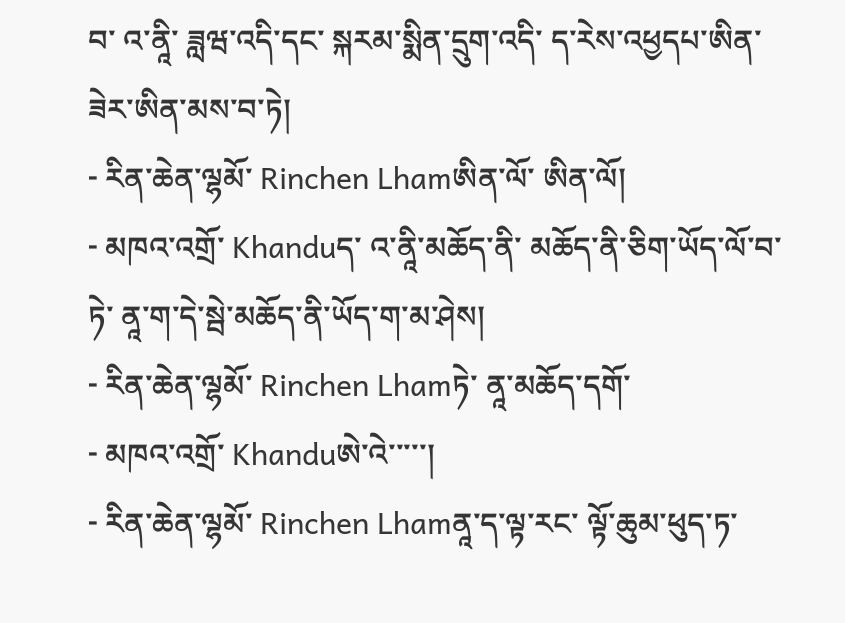བ་ འ་ནཱི་ ཟླཝ་འདི་དང་ སྐརམ་སྨིན་དྲུག་འདི་ ད་རེས་འཕྱདཔ་ཨིན་ ཟེར་ཨིན་མས་བ་ཏེ།
- རིན་ཆེན་ལྷམོ་ Rinchen Lhamཨིན་ལོ་ ཨིན་ལོ།
- མཁའ་འགྲོ་ Khanduད་ འ་ནཱི་མཆོད་ནི་ མཆོད་ནི་ཅིག་ཡོད་ལོ་བ་ཏེ་ ནཱ་ག་དེ་སྦེ་མཆོད་ནི་ཡོད་ག་མ་ཤེས།
- རིན་ཆེན་ལྷམོ་ Rinchen Lhamཏེ་ ནཱ་མཆོད་དགོ་
- མཁའ་འགྲོ་ Khanduཨེ་འེ་་་་་།
- རིན་ཆེན་ལྷམོ་ Rinchen Lhamནཱ་ད་ལྟ་རང་ ལྟོ་ཆུམ་ཕུད་ཏ་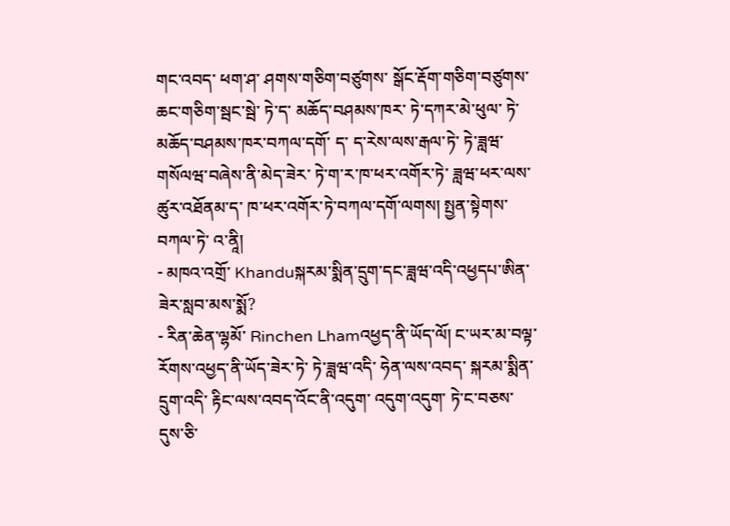གང་འབད་ ཕག་ཤ་ ཤགས་གཅིག་བཙུགས་ སྒོང་རྡོག་གཅིག་བཙུགས་ ཆང་གཅིག་སྦང་སྦེ་ ཏེ་ད་ མཆོད་བཤམས་ཁར་ ཏེ་དཀར་མེ་ཕུལ་ ཏེ་ མཆོད་བཤམས་ཁར་བཀལ་དགོ་ ད་ ད་རེས་ལས་རྒལ་ཏེ་ ཏེ་ཟླཝ་ གསོལཝ་བཞེས་ནི་མེད་ཟེར་ ཏེ་ག་ར་ཁ་ཕར་འགོར་ཏེ་ ཟླཝ་ཕར་ལས་ཚུར་འཐོནམ་ད་ ཁ་ཕར་འགོར་ཏེ་བཀལ་དགོ་ལགས། སྤྱན་སྟེགས་བཀལ་ཏེ་ འ་ནཱི།
- མཁའ་འགྲོ་ Khanduསྐརམ་སྨིན་དྲུག་དང་ཟླཝ་འདི་འཕྱདཔ་ཨིན་ཟེར་སླབ་མས་སྨོ?
- རིན་ཆེན་ལྷམོ་ Rinchen Lhamའཕྱད་ནི་ཡོད་ལོ། ང་ཡར་མ་བལྟ་ རོགས་འཕྱད་ནི་ཡོད་ཟེར་ཏེ་ ཏེ་ཟླཝ་འདི་ ཧེན་ལས་འབད་ སྐརམ་སྨིན་དྲུག་འདི་ རྟིང་ལས་འབད་འོང་ནི་འདུག་ འདུག་འདུག་ ཏེ་ང་བཅས་ དུས་ཅི་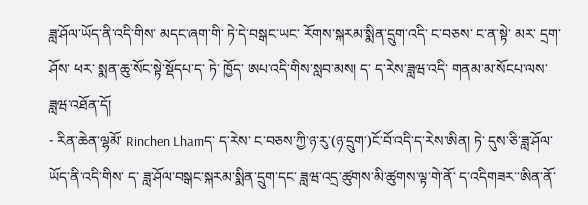ཟླ་ཤོལ་ཡོད་ནི་འདི་གིས་ མདང་ཞག་གི་ ཏེ་དེ་བསྒང་ཡང་ རོགས་སྐརམ་སྨིན་དྲུག་འདི་ ང་བཅས་ ང་ན་སྟེ་ མར་ དྲག་ཤོས་ ཕར་ སྨན་ཆུ་སོང་སྟེ་སྡོདཔ་ད་ ཏེ་ ཁྱོད་ ཨཔ་འདི་གིས་སླབ་མས། ད་ ད་རེས་ཟླཝ་འདི་ གནམ་མ་སོངཔ་ལས་ ཟླཝ་འཐོན་དོ།
- རིན་ཆེན་ལྷམོ་ Rinchen Lhamད་ ད་རེས་ ང་བཅས་ཀྱི་ཉ་རུ་(ཉ་དྲུག་)ངོ་བོ་འདི་ད་རེས་ཨིན། ཏེ་ དུས་ཅི་ཟླ་ཤོལ་ཡོད་ནི་འདི་གིས་ ད་ ཟླ་ཤོལ་བསྒང་སྐརམ་སྨིན་དྲུག་དང་ ཟླཝ་འདྲ་ཚུགས་མི་ཚུགས་ལྟ་གེ་ནོ་ ད་འདིགཟར་་ཨིན་ནོ་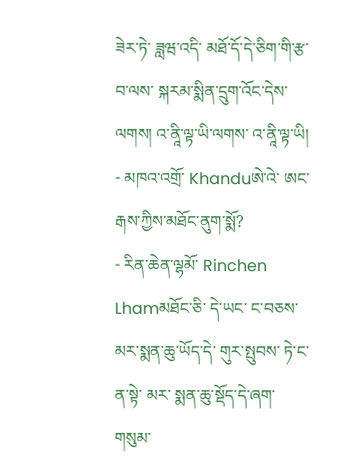ཟེར་ཏེ་ ཟླཝ་འདི་ མཐོ་དོ་དེ་ཅིག་གི་རྩ་བ་ལས་ སྐརམ་སྨིན་དྲུག་འོང་དེས་ལགས། འ་ནཱི་ལྟ་ཡི་ལགས་ འ་ནཱི་ལྟ་ཡི།
- མཁའ་འགྲོ་ Khanduཨེ་འེ་ ཨང་རྒས་ཀྱིས་མཐོང་ནུག་སྨོ?
- རིན་ཆེན་ལྷམོ་ Rinchen Lhamམཐོང་ཅི་ དེ་ཡང་ ང་བཅས་ མར་སྨན་ཆུ་ཡོད་དེ་ གུར་སྤུབས་ ཏེ་ང་ན་སྟེ་ མར་ སྨན་ཆུ་སྡོད་དེ་ཞག་གསུམ་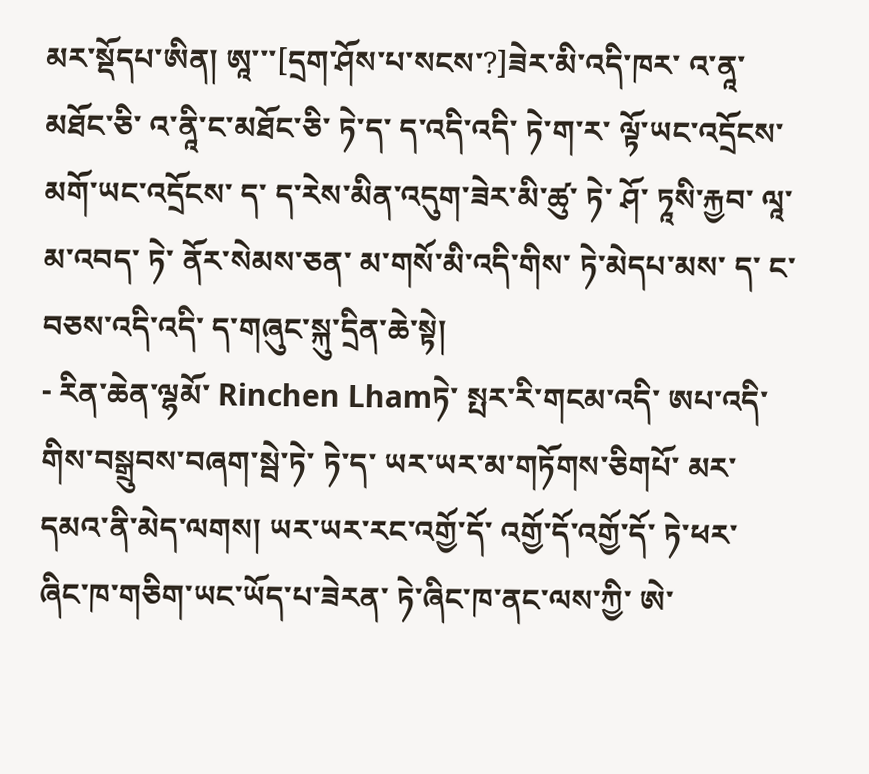མར་སྡོདཔ་ཨིན། ཨཱ་་་[དྲག་ཤོས་པ་སངས་?]ཟེར་མི་འདི་ཁར་ འ་ནཱ་མཐོང་ཅི་ འ་ནཱི་ང་མཐོང་ཅི་ ཏེ་ད་ ད་འདི་འདི་ ཏེ་ག་ར་ ལྟོ་ཡང་འདྲོངས་མགོ་ཡང་འདྲོངས་ ད་ ད་རེས་མིན་འདུག་ཟེར་མི་ཚུ་ ཏེ་ ཤོ་ ཏཱསི་རྐྱབ་ ལཱ་མ་འབད་ ཏེ་ ནོར་སེམས་ཅན་ མ་གསོ་མི་འདི་གིས་ ཏེ་མེདཔ་མས་ ད་ ང་བཅས་འདི་འདི་ ད་གཞུང་སྐུ་དྲིན་ཆེ་སྟེ།
- རིན་ཆེན་ལྷམོ་ Rinchen Lhamཏེ་ སྤར་རི་གངམ་འདི་ ཨཔ་འདི་གིས་བསྒྲུབས་བཞག་སྦེ་ཏེ་ ཏེ་ད་ ཡར་ཡར་མ་གཏོགས་ཅིགཔོ་ མར་དམའ་ནི་མེད་ལགས། ཡར་ཡར་རང་འགྱོ་དོ་ འགྱོ་དོ་འགྱོ་དོ་ ཏེ་ཕར་ ཞིང་ཁ་གཅིག་ཡང་ཡོད་པ་ཟེརན་ ཏེ་ཞིང་ཁ་ནང་ལས་ཀྱི་ ཨེ་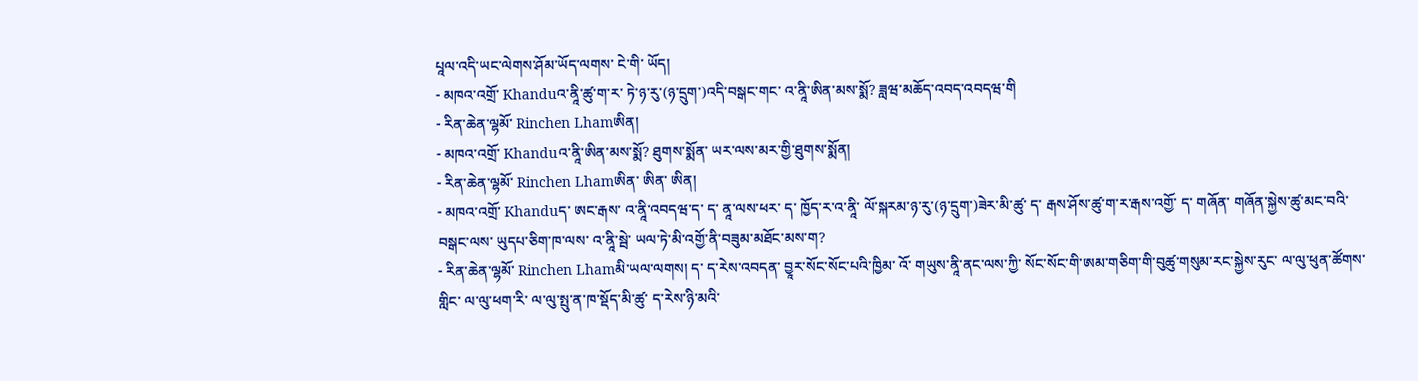པཱལ་འདི་ཡང་ལེགས་ཤོམ་ཡོད་ལགས་ ངེ་གི་ ཡོད།
- མཁའ་འགྲོ་ Khanduའ་ནཱི་ཚུ་ག་ར་ ཏེ་ཉ་རུ་(ཉ་དྲུག་)འདི་བསྒང་གང་ འ་ནཱི་ཨིན་མས་སྨོ? ཟླཝ་མཆོད་འབད་འབདཝ་གི
- རིན་ཆེན་ལྷམོ་ Rinchen Lhamཨིན།
- མཁའ་འགྲོ་ Khanduའ་ནཱི་ཨིན་མས་སྨོ? ཐུགས་སྨོན་ ཡར་ལས་མར་གྱི་ཐུགས་སྨོན།
- རིན་ཆེན་ལྷམོ་ Rinchen Lhamཨིན་ ཨིན་ ཨིན།
- མཁའ་འགྲོ་ Khanduད་ ཨང་རྒས་ འ་ནཱི་འབདཝ་ད་ ད་ ནཱ་ལས་ཕར་ ད་ ཁྱོད་ར་འ་ནཱི་ ལོ་སྐརམ་ཉ་རུ་(ཉ་དྲུག་)ཟེར་མི་ཚུ་ ད་ རྒས་ཤོས་ཚུ་ག་ར་རྒས་འགྱོ་ ད་ གཞོན་ གཞོན་སྐྱེས་ཚུ་མང་བའི་བསྒང་ལས་ ཡུདཔ་ཅིག་ཁ་ལས་ འ་ནཱི་སྦེ་ ཡལ་ཏེ་མི་འགྱོ་ནི་བཟུམ་མཐོང་མས་ག?
- རིན་ཆེན་ལྷམོ་ Rinchen Lhamམི་ཡལ་ལགས། ད་ ད་རེས་འབདན་ བྱཱར་སོང་སོང་པའི་ཁྱིམ་ འོ་ གཡུས་ནཱི་ནང་ལས་ཀྱི་ སོང་སོང་གི་ཨམ་གཅིག་གི་བུཚུ་གསུམ་རང་སྐྱེས་རུང་ ལ་ལུ་ཕུན་ཚོགས་གླིང་ ལ་ལུ་ཕག་རི་ ལ་ལུ་སྤུ་ན་ཁ་སྡོད་མི་ཚུ་ ད་རེས་ཉི་མའི་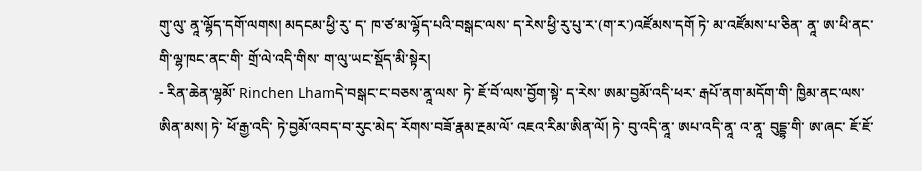གུ་ལུ་ ནཱ་ལྷོད་དགོ་ལགས། མདངམ་ཕྱི་རུ་ ད་ ཁ་ཙ་མ་ལྷོད་པའི་བསྒང་ལས་ ད་རེས་ཕྱི་རུ་པུ་ར་(ག་ར་)འཛོམས་དགོ ཏེ་ མ་འཛོམས་པ་ཅིན་ ནཱ་ ཨ་ཕི་ནང་གི་ལྷ་ཁང་ནང་གི་ གྲོ་ལེ་འདི་གིས་ ག་ལུ་ཡང་སྡོད་མི་སྟེར།
- རིན་ཆེན་ལྷམོ་ Rinchen Lhamདེ་བསྒང་ང་བཅས་ནཱ་ལས་ ཏེ་ ཇོ་བོ་ལས་བྱོག་སྟེ་ ད་རེས་ ཨམ་བྱམོ་འདི་ཕར་ རྒཔོ་ནག་མདོག་གི་ ཁྱིམ་ནང་ལས་ཨིན་མས། ཏེ་ ཕོ་རྒྱ་འདི་ ཏེ་བྱམོ་འབད་བ་རུང་མེད་ རོགས་བཟོ་རྣམ་རྔམ་ལོ་ འཇའ་རིམ་ཨིན་ལོ། ཏེ་ བུ་འདི་ནཱ་ ཨཔ་འདི་ནཱ་ འ་ནཱ་ བུདྡྷ་གི་ ཨ་ཞང་ ཇོ་ཇོ་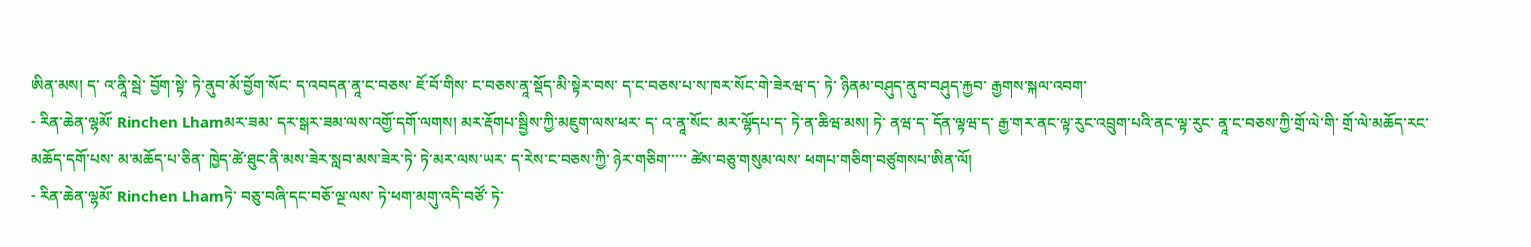ཨིན་མས། ད་ འ་ནཱི་སྦེ་ བྱོག་སྟེ་ ཏེ་ནུབ་མོ་བྱོག་སོང་ ད་འབདན་ནཱ་ང་བཅས་ ཇོ་བོ་གིས་ ང་བཅས་ནཱ་སྡོད་མི་སྟེར་བས་ ད་ང་བཅས་པ་ས་ཁར་སོང་གེ་ཟེརཝ་ད་ ཏེ་ ཉིནམ་བཤུད་ནུབ་བཤུད་རྐྱབ་ རྒྱགས་སྐལ་འབག་
- རིན་ཆེན་ལྷམོ་ Rinchen Lhamམར་ཟམ་ དར་སྒར་ཟམ་ལས་འགྱོ་དགོ་ལགས། མར་རྡོགཔ་སྦྱིས་ཀྱི་མཇུག་ལས་ཕར་ ད་ འ་ནཱ་སོང་ མར་ལྷོདཔ་ད་ ཏེ་ན་ཆིཝ་མས། ཏེ་ ནཝ་ད་ དོན་ལྟཝ་ད་ རྒྱ་གར་ནང་ལྟ་རུང་འབྲུག་པའི་ནང་ལྟ་རུང་ ནཱ་ང་བཅས་ཀྱི་གྲོ་ལེ་གི་ གྲོ་ལེ་མཆོད་རང་མཆོད་དགོ་པས་ མ་མཆོད་པ་ཅིན་ ཁྱེད་ཚེ་ཐུང་ནི་མས་ཟེར་སླབ་མས་ཟེར་ཏེ་ ཏེ་མར་ལས་ཡར་ ད་རེས་ང་བཅས་ཀྱི་ ཉེར་གཅིག་་་་་ ཚེས་བཅུ་གསུམ་ལས་ ཕགཔ་གཅིག་བཙུགསཔ་ཨིན་ལོ།
- རིན་ཆེན་ལྷམོ་ Rinchen Lhamཏེ་ བཅུ་བཞི་དང་བཅོ་ལྔ་ལས་ ཏེ་ཕག་མགུ་འདི་བཙོ་ ཏེ་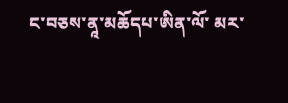ང་བཅས་ནཱ་མཆོདཔ་ཨིན་ལོ་ མར་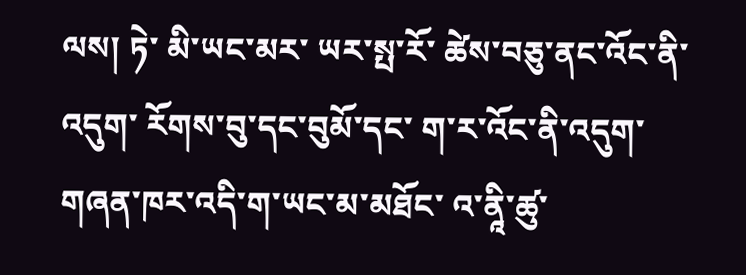ལས། ཏེ་ མི་ཡང་མར་ ཡར་སྤ་རོ་ ཚེས་བཅུ་ནང་འོང་ནི་འདུག་ རོགས་བུ་དང་བུམོ་དང་ ག་ར་འོང་ནི་འདུག་ གཞན་ཁར་འདི་ག་ཡང་མ་མཐོང་ འ་ནཱི་ཚུ་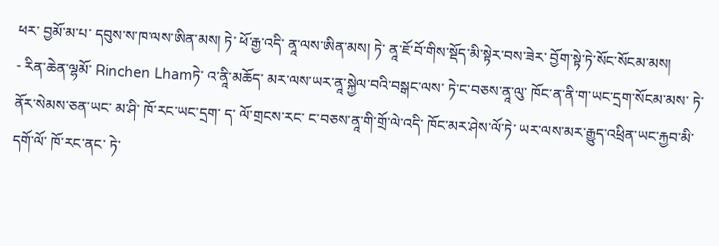ཕར་ བྱམོ་མ་པ་ དབུས་ས་ཁ་ལས་ཨིན་མས། ཏེ་ ཕོ་རྒྱ་འདི་ ནཱ་ལས་ཨིན་མས། ཏེ་ ནཱ་ཇོ་བོ་གིས་སྡོད་མི་སྟེར་བས་ཟེར་ བྱོག་སྟེ་ཏེ་སོང་སོངམ་མས།
- རིན་ཆེན་ལྷམོ་ Rinchen Lhamཏེ་ འ་ནཱི་མཆོད་ མར་ལས་ཡར་ནཱ་སྐྱེལ་བའི་བསྒང་ལས་ ཏེ་ང་བཅས་ནཱ་ལུ་ ཁོང་ན་ནི་ག་ཡང་དྲག་སོངམ་མས་ ཏེ་ ནོར་སེམས་ཅན་ཡང་ མ་ཤི་ ཁོ་རང་ཡང་དྲག་ ད་ ལོ་གྲངས་རང་ ང་བཅས་ནཱ་གི་གྲོ་ལེ་འདི་ ཁོང་མར་ཤེས་ལོ་ཏེ་ ཡར་ལས་མར་རྒྱུད་འཕྲིན་ཡང་རྐྱབ་མི་དགོ་ལོ་ ཁོ་རང་ནང་ ཏེ་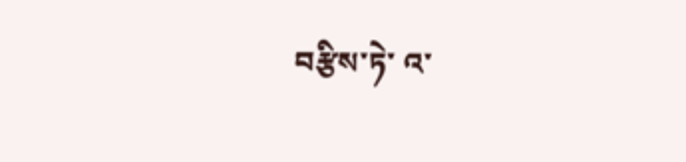བརྩིས་ཏེ་ འ་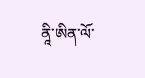ནཱི་ཨིན་ལོ་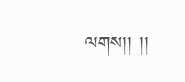ལགས།། །།